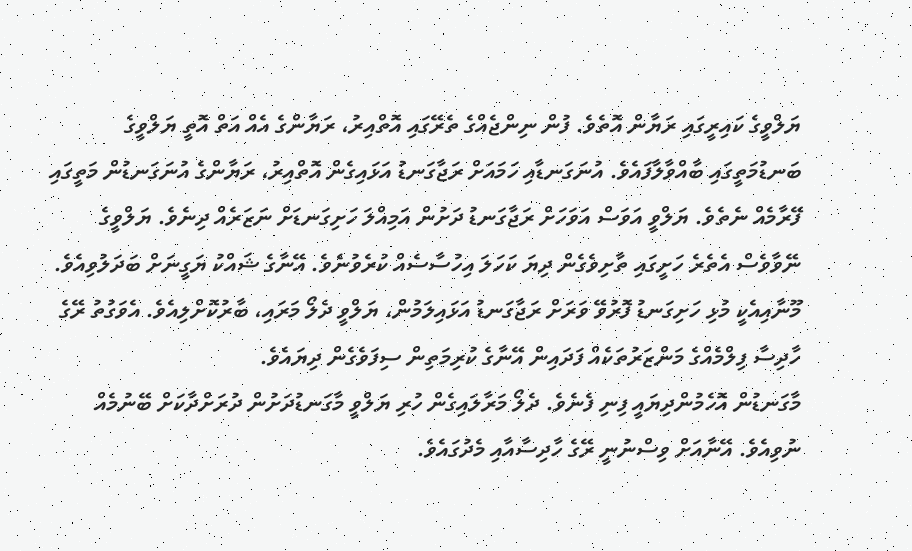ޔަލްވީގެ ކައިރީގައި ރަޔާން އޮތެވެ. ފުން ނިންޖެއްގެ ތެރޭގައި އޮތްއިރު، ރަޔާންގެ އެއް އަތް އޮތީ ޔަލްވީގެ ބަނޑުމަތީގައި ބާއްވާލާފައެވެ. އުނަގަނޑާއި ހަމައަށް ރަޖާގަނޑު އަޅައިގެން އޮތްއިރު، ރަޔާންގެ އުނަގަނޑުން މަތީގައި ފޭރާމެއް ނެތެވެ. ޔަލްވީ އަވަސް އަވަހަށް ރަޖާގަނޑު ދަށުން އަމިއްލަ ހަށިގަނޑަށް ނަޒަރެއް ދިނެވެ. ޔަލްވީގެ ނޭވާވެސް އެތެރެ ހަށީގައި ތާށިވެގެން ދިޔަ ކަހަލަ އިހުސާސެއް ކުރެވުނެވެ. އޭނާގެ ޝައްކު ޔަގީނަށް ބަދަލުވިއެވެ. މޫނާއިއެކީ މުޅި ހަށިގަނޑު ފޮރުވޭ ވަރަށް ރަޖާގަނޑު އަޅައިލަމުން، ޔަލްވީ ދެލޯ މަރައި، ބާރުކޮށްލިއެވެ. އެވަގުތު ރޭގެ ހާދިސާ ފިލްމެއްގެ މަންޒަރުތަކެއް ފަދައިން އޭނާގެ ކުރިމަތިން ސިފަވެގެން ދިޔައެވެ.
މާގަނޑުން އޮހެމުންދިޔައީ ފިނި ފެނެވެ. ދެލޯ މަރާލައިގެން ހުރި ޔަލްވީ މާގަނޑުދަށުން ދުރަށްދާކަށް ބޭނުމެއް ނުވިއެވެ. އޭނާއަށް ވިސްނުނީ ރޭގެ ހާދިސާއާއި މެދުގައެވެ.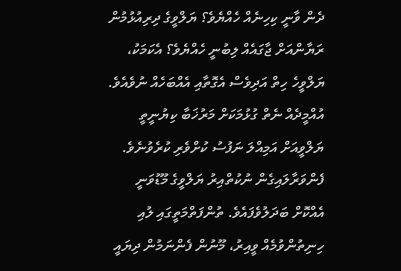ދެން ވާނީ ކިހިނެއް ހެއްޔެވެ؟ ޔަލްވީގެ ދިރިއުޅުމުން ރަޔާންއަށް ޖާގައެއް ލިބުނީ ހެއްޔެވެ؟ އެކަމަކު، ޔަލްވީހެ ހިތް އަދިވެސް އެގޮތާއި އެއްބަހެއް ނުވެއެވެ. އުއްމީދެއް ނެތް ގުޅުމަކަށް މަރުޚަބާ ކިޔުނީތީ ޔަލްވީއަށް އަމިއްލަ ނަފުސު ކުށްވެރި ކުރެވުނެވެ.
ފެންވަރާލައިގެން ނުކުތްއިރު ޔަލްވީގެ މޫޑުވަނީ އެއްކޮށް ބަދަލުވެފައެވެ. ތުންފަތްމަތީގައި ލުއި ހިނިތުންވުމެއް ވީއިރު، މޫނުން ފެންނަމުން ދިޔައީ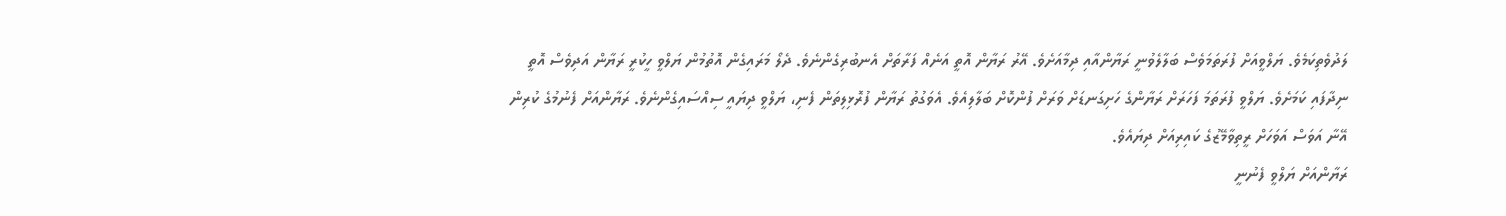ލަދުވެތިކަމެވެ. ޔަލްވީއަށް ފުރަތަމަވެސް ބަލާލެވުނީ ރަޔާންއާއި ދިމާއަށެވެ. އޭރު ރަޔާން އޮތީ އަނެއް ފަރާތަށް އެނބުރިގެންނެވެ. ދެލޯ މަރައިގެން އޮތުމުން ޔަލްވީ ހީކުރީ ރަޔާން އަދިވެސް އޮތީ ނިދާފައި ކަމަށެވެ. ޔަލްވީ ފުރަތަމަ ފަހަރަށް ރަޔާންގެ ހަށިގަނޑަށް ވަރަށް ފުންކޮށް ބަލާލިއެވެ. އެވަގުތު ރަޔާން ފުރޮޅިލިތަން ފެނި، ޔަލްވީ ދިޔައީ ސިއްސައިގެންނެވެ. ރަޔާންއަށް ފެނުމުގެ ކުރިން އޭނާ އަވަސް އަވަހަށް ރީތިވާމޭޒުގެ ކައިރިއަށް ދިޔައެވެ.
ރަޔާންއަށް ޔަލްވީ ފެނުނީ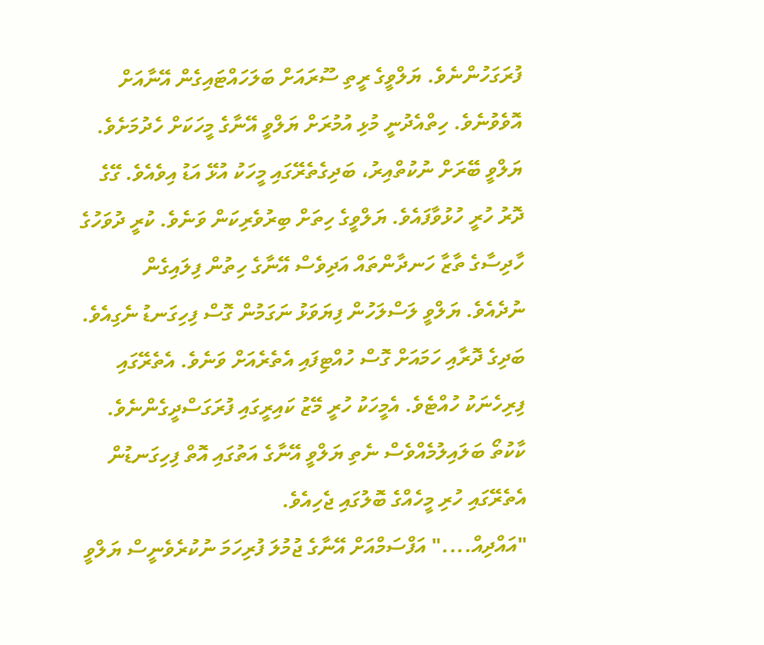ފުރަގަހުންނެވެ. ޔަލްވީގެ ރީތި ސޫރައަށް ބަލަހައްޓައިގެން އޭނާއަށް އޮވެވުނެވެ. ހިތްއެދުނީ މުޅި އުމުރަށް ޔަލްވީ އޭނާގެ މީހަކަށް ހެދުމަށެވެ.
ޔަލްވީ ބޭރަށް ނުކުތްއިރު، ބަދިގެތެރޭގައި މީހަކު އުޅޭ އަޑު އިވެއެވެ. ގޭގެ ދޮރު ހުރީ ހުޅުވާފައެވެ. ޔަލްވީގެ ހިތަށް ބިރުވެރިކަން ވަނެވެ. ކުރީ ދުވަހުގެ ހާދިސާގެ ތާޒާ ހަނދާންތައް އަދިވެސް އޭނާގެ ހިތުން ފިލައިގެން ނުދެއެވެ. ޔަލްވީ ލަސްލަހުން ފިޔަވަޅު ނަގަމުން ގޮސް ފިހިގަނޑު ނެގިއެވެ. ބަދިގެ ދޮރާއި ހަމައަށް ގޮސް ހުއްޓިފައި އެތެރެއަށް ވަނެވެ. އެތެރޭގައި ފިރިހެނަކު ހުއްޓެވެ. އެމީހަކު ހުރީ މޭޒު ކައިރީގައި ފުރަގަސްދީގެންނެވެ. ކާކުތޯ ބަލައިލުމެއްވެސް ނެތި ޔަލްވީ އޭނާގެ އަތުގައި އޮތް ފިހިގަނޑުން އެތެރޭގައި ހުރި މީހެއްގެ ބޮލުގައި ޖެހިއެވެ.
"އައްދިއް...." އަފްސަމްއަށް އޭނާގެ ޖުމުލަ ފުރިހަމަ ނުކުރެވެނީސް ޔަލްވީ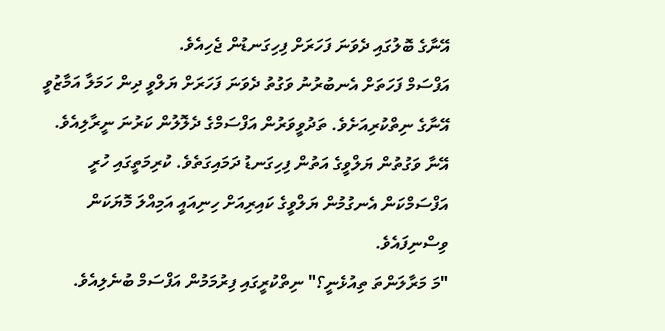އޭނާގެ ބޮލުގައި ދެވަނަ ފަހަރަށް ފިހިގަނޑުން ޖެހިއެވެ.
އަފްސަމް ފަހަތަށް އެނބުރުނު ވަގުތު ދެވަނަ ފަހަރަށް ޔަލްވީ ދިން ހަމަލާ އަމާޒުވީ އޭނާގެ ނިތްކުރިއަށެވެ. ތަދުވީވަރުން އަފްސަމްގެ ދެލޮލުން ކަރުނަ ނީރާލިއެވެ. އޭނާ ވަގުތުން ޔަލްވީގެ އަތުން ފިހިގަނޑު ދަމައިގަތެވެ. ކުރިމަތީގައި ހުރީ އަފްސަމްކަން އެނގުމުން ޔަލްވީގެ ކައިރިއަށް ހިނިއައީ އަމިއްލަ މޮޔަކަން ވިސްނިފައެވެ.
"މަ މަރާލަންތަ ތިއުޅެނީ؟" ނިތްކުރީގައި ފިރުމަމުން އަފްސަމް ބުނެލިއެވެ.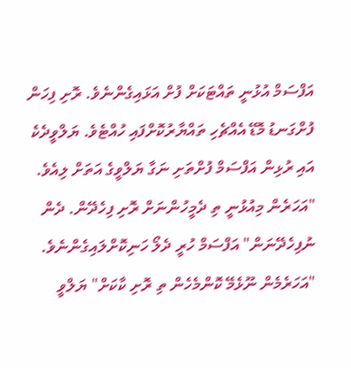އަފްސަމް އުޅުނީ ތައްޓަކަށް ފުށް އަޅައިގެންނެވެ. ރޮށި ފިހަން ފުށްގަނޑު މޮޑޭ އެއްޗެހި ތައްޔާރުކޮށްފައި ހުއްޓެވެ. ޔަލްވީދެކެ އައި ރުޅިން އަފްސަމް ފުށްތަށި ނަގާ ޔަލްވީގެ އަތަށް ލިއެވެ.
"އަހަރެން މިއުޅުނީ ތި ދެމީހުންނަށް ރޮށި ފިހެދޭން. ދެން ނުފިހެދޭނަން" އަފްސަމް ހުރީ ދެލޯ ހަނިކޮށްލައިގެންނެވެ.
"އަހަރެމެން ނޫޅެމޭ ކޮންމެހެން ތި ރޮށި ކާކަށް" ޔަލްވީ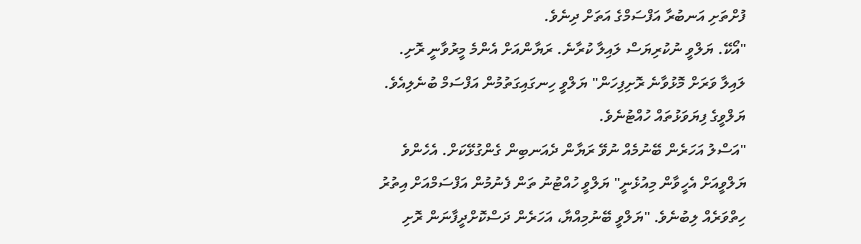ފުށްތަށި އަނބުރާ އަފްސަމްގެ އަތަށް ދިނެވެ.
"އޯކޭ. ޔަލްވީ ނުކުރިޔަސް ލައިލާ ކުރާނެ. ރަޔާންއަށް އެންމެ މީރުވާނީ ރޮށި. ލައިލާ ވަރަށް މޮޅުވާނެ ރޮށިފިހަން" ޔަލްވީ ހިނގައިގަތުމުން އަފްސަމް ބުނެލިއެވެ.
ޔަލްވީގެ ފިޔަވަޅުތައް ހުއްޓުނެވެ.
"އަސްލު އަހަރެން ބޭނުމެއް ނުވޭ ރަޔާން ދެއަނބިން ގެންގުޅޭކަށް. އެހެންވެ ޔަލްވީއަށް އެހީވާން މިއުޅެނީ" ޔަލްވީ ހުއްޓުނު ތަން ފެނުމުން އަފްސަމްއަށް އިތުރު ހިތްވަރެއް ލިބުނެވެ. "ޔަލްވީ ބޭނުމިއްޔާ، އަހަރެން ދަސްކޮށްދީފާނަން ރޮށި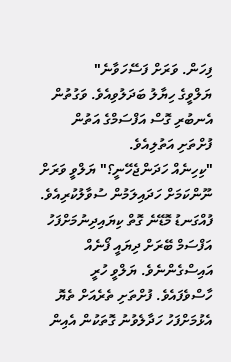ފިހަން. ވަރަށް ފަސޭހަވާނެ"
ޔަލްވީގެ ހިޔާލު ބަދަލުވިއެވެ. ވަގުތުން އެނބުރި ގޮސް އަފްސަމްގެ އަތުން ފުށްތަށި އަތުލިއެވެ.
"ކިހިނެއް ހަދަންޖެހޭނީ؟" ޔަލްވީ ވަރަށް ނޫންކަމަށް ހަދައިލަމުން ސުވާލުކުރިއެވެ.
ފުއްގަނޑު މޮޑޭނެ ގޮތް ކިޔައިދިނުމަށްފަހު އަފްސަމް ބޭރަށް ދިޔައީ ފޯނެއް އައިސްގެންނެވެ. ޔަލްވީ ހުރީ ހާސްވެފައެވެ. ފުށްތަށި ތެރެއަށް ތެޔޮ އެޅުމަށްފަހު ހަދާލެވުނު ގޮތަކުން އެއިން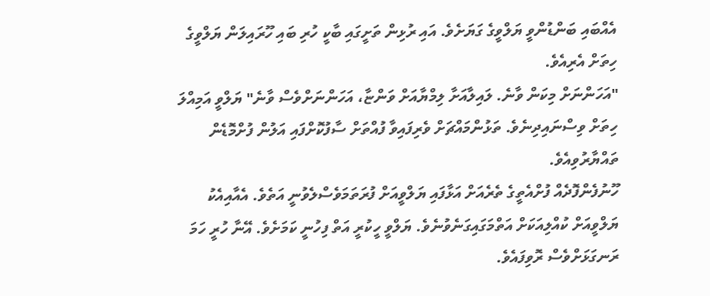އެއްބައި ބަންޑުންވީ ޔަލްވީގެ ގަޔަށެވެ. އައި ރުޅިން ތަށީގައި ބާކީ ހުރި ބައި ހޫރައިލަން ޔަލްވީގެ ހިތަށް އެރިއެވެ.
"އަހަންނަށް މިކަން ވާނެ. ލައިލާއަށާ ލިމްޔާއަށް ވަންޏާ، އަހަންނަށްވެސް ވާނެ" ޔަލްވީ އަމިއްލަ ހިތަށް ވިސްނައިދިނެވެ. ތަޅުންމައްޗަށް ވެރިފައިވާ ފުއްތަށް ސާފުކޮށްފައި އަލުން ފުށްމޮޑެން ތައްޔާރުވިއެވެ.
ހޫނުފެންފޮދެއް ފުށްއެތީގެ ތެރެއަށް އަޅާފައި ޔަލްވީއަށް ފުރަތަމަވެސްލެވުނީ އަތެވެ. އެއާއިއެކު ޔަލްވީއަށް ކުއްލިއަކަށް އަތްމަގައިގަނެވުނެވެ. ޔަލްވީ ހީކުރީ އަތް ފިހުނީ ކަމަށެވެ. އޭނާ ހުރީ ހަމަ ރަނގަޅަށްވެސް ރޮވިފައެވެ.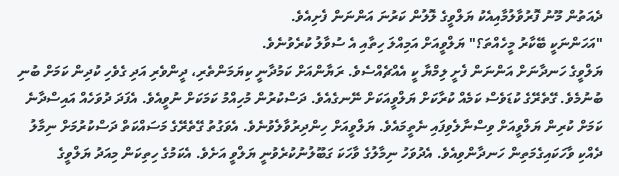ދެއަތުން މޫނު ފޮރުވާލުމާއިއެކު ޔަލްވީގެ ލޮލުން ކަރުނަ އަންނަން ފެށިއެވެ.
"އަހަންނަކީ ބޭކާރު މީހެއްތަ؟" ޔަލްވީއަށް އަމިއްލަ ހިތާއި އެ ސުވާލު ކުރެވުނެވެ.
ޔަލްވީގެ ހަނދާނަށް އަންނަން ފެށީ ލިމްޔާ ކީ އެއްޗެއްސެވެ. ރަޔާންއަށް ކަމުދާނީ ކިޔަމަންތެރި، ދީންވެރި އަދި ގެވެހި ކުދިން ކަމަށް ބުނި ބުނުމެވެ. ގޭތެރޭގެ ކުޑަވެސް ކަމެއް ކުރާކަށް ޔަލްވީއަކަށް ނޭނގެއެވެ. ދަސްކުރުން މުހިއްމު ކަމަކަށް ނުވީއެވެ. އެފަދަ ދުވަހެއް އައިސްދާނެ ކަމަށް ކުރިން ޔަލްވީއަށް ވިސްނާލެވިފައި ނެތީމައެވެ. ޔަލްވީއަށް ހިންދިރުވާލެވުނެވެ. އެވަގުތު ގޭތެރޭގެ މަސައްކަތް ދަސްކުރުމަށް ނިމާލު ދެއްކި ވާހަކައިގެމަތިން ހަނދާންވިއެވެ. އެދުވަހު ނިމާލުގެ ވާހަކަ ގަބޫލުނުކުރެވުނީ ޔަލްވީ އަށެވެ. އެކަމުގެ ހިތިކަން މިއަދު ޔަލްވީގެ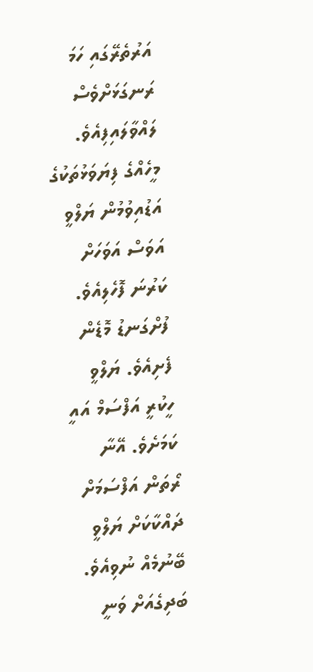އަރުތެރޭގައި ހަމަ ރަނގަޅަށްވެސް ލައްވާލައިފިއެވެ.
މީހެއްގެ ފިޔަވަޅުތަކުގެ އަޑުއިވުމުން ޔަލްވީ އަވަސް އަވަހަށް ކަރުނަ ފޮހެލިއެވެ. ފުށްގަނޑު މޮޑެން ފެށިއެވެ. ޔަލްވީ ހީކުރީ އަފްސަމް އައީ ކަމަށެވެ. އޭނާ ރޯތަން އަފްސަމަށް ދައްކާކަށް ޔަލްވީ ބޭނުމެއް ނުވިއެވެ.
ބަދިގެއަށް ވަނީ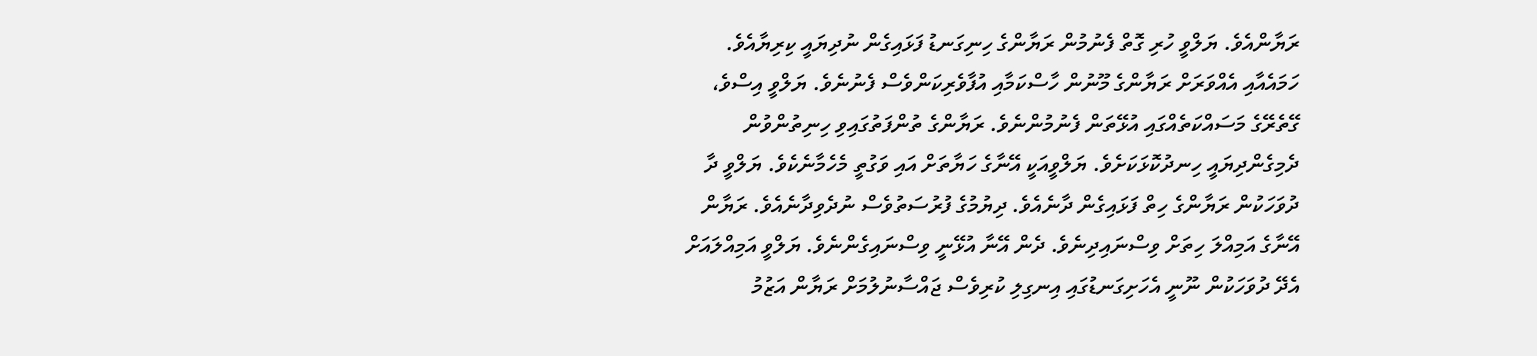ރަޔާންއެވެ. ޔަލްވީ ހުރި ގޮތް ފެނުމުން ރަޔާންގެ ހިނިގަނޑު ފަޅައިގެން ނުދިޔައީ ކިރިޔާއެވެ. ހަމައެއާއި އެއްވަރަށް ރަޔާންގެ މޫނުން ހާސްކަމާއި އުފާވެރިކަންވެސް ފެނުނެވެ. ޔަލްވީ އިސްވެ، ގޭތެރޭގެ މަސައްކަތެއްގައި އުޅޭތަން ފެނުމުންނެވެ. ރަޔާންގެ ތުންފަތުގައިވި ހިނިތުންވުން ދެމިގެންދިޔައީ ހިނދުކޮޅަކަށެވެ. ޔަލްވީއަކީ އޭނާގެ ހަޔާތަށް އައި ވަގުތީ މެހެމާނެކެވެ. ޔަލްވީ ދާ ދުވަހަކުން ރަޔާންގެ ހިތް ފަޅައިގެން ދާނެއެވެ. ދިޔުމުގެ ފުރުސަތުވެސް ނުދެވިދާނެއެވެ. ރަޔާން އޭނާގެ އަމިއްލަ ހިތަށް ވިސްނައިދިނެވެ. ދެން އޭނާ އުޅޭނީ ވިސްނައިގެންނެވެ. ޔަލްވީ އަމިއްލައަށް އެދޭ ދުވަހަކުން ނޫނީ އެހަށިގަނޑުގައި އިނގިލި ކުރިވެސް ޖައްސާނުލުމަށް ރަޔާން އަޒުމު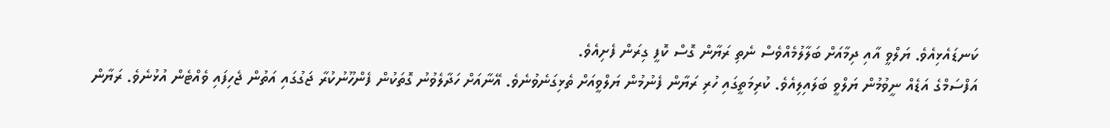ކަނޑައެޅިއެވެ. ޔަލްވީ އާއި ދިމާއަށް ބަލާލުމެއްވެސް ނެތި ރަޔާން ގޮސް ކޮފީ ގިރަން ފެށިއެވެ.
އަފްސަމްގެ އަޑެއް ނީވުމުން ޔަލްވީ ބަލައިލިއެވެ. ކުރިމަތީގައި ހުރި ރަޔާން ފެނުމުން ޔަލްވީއަށް ތެޅިގަނެވުނެވެ. އޭނާއަށް ހަދާލެވުނު ގޮތަކުން ފެންހޫނުކުރާ ޖަގުގައި އަތުން ޖެހިފައި ވެއްޓެން އުޅުނެވެ. ރަޔާން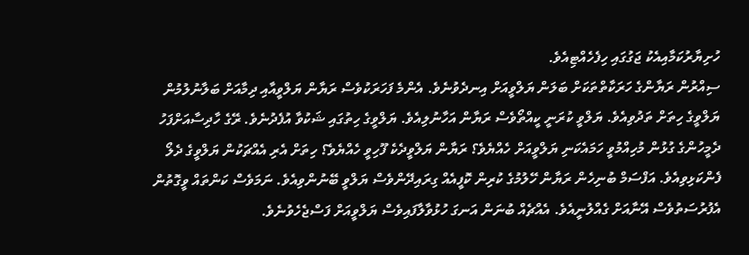ހުށިޔާރުކަމާއިއެކު ޖަގުގައި ހިފެހެއްޓިއެވެ.
ސިއްރުން ރަޔާންގެ ހަރަކާތްތަކަށް ބަލަން ޔަލްވީއަށް އިނދެވުނެވެ. އެންމެ ފަހަރަކުވެސް ރަޔާން ޔަލްވީއާއި ދިމާއަށް ބަލާނުލުމުން ޔަލްވީގެ ހިތަށް ތަދުވިއެވެ. ޔަލްވީ ކުރަނީ ކީއްތޯވެސް ރަޔާން އަހާނުލިއެވެ. ޔަލްވީގެ ހިތުގައި ޝަކުވާ އުފެދުނެވެ. ރޭގެ ހާދިސާއަށްފަހު ދެމީހުންގެ ގުޅުން މުހިއްމުވީ ހަމައެކަނި ޔަލްވީއަށް ހެއްޔެވެ؟ ރަޔާން ޔަލްވީދެކެ ފޫހިވީ ހެއްޔެވެ؟ ހިތަށް އެރި އެއްޗަކުން ޔަލްވީގެ ދެލޯ ފެންކަޅިވިއެވެ. އަފްސަމް ބުނިހެން ރަޔާން ހޭލުމުގެ ކުރިން ކޮފީއެއް ގިރައިދޭންވެސް ޔަލްވީ ބޭނުންވިއެވެ. ނަމަވެސް ކަންތައް ވީގޮތުން އެފުރުސަތުވެސް އޭނާއަށް ގެއްލުނީއެވެ. އެއްޗެއް ބުނަން އަނގަ ހުޅުވާލާފައިވެސް ޔަލްވީއަށް ފަސްޖެހެވުނެވެ.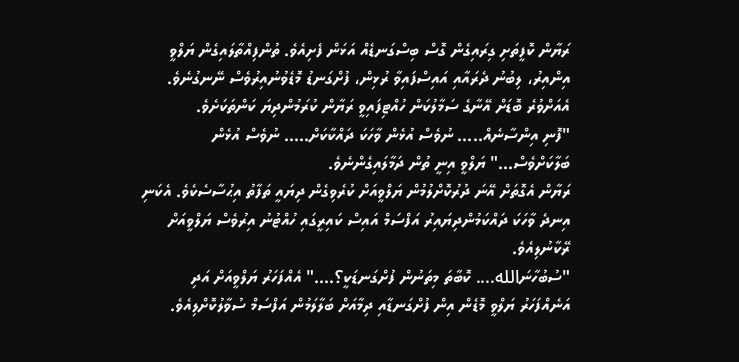ރަޔާން ކޮފީތަށި ގިރައިގެން ގޮސް ބިސްގަނޑެއް އަޅަން ފެށިއެވެ. ތުންފިއްތާލައިގެން ޔަލްވީ އިންއިރު، ލިބުނު ދެރައާއި އައިސްފައިވާ ރުޅިން، ފުށްގަނޑު މޮޑެވުނުއިރުވެސް ނޭނގުނެވެ. އެއަށްވުރެ ބޮޑަށް އޭނާގެ ސަމާލުކަން ހުއްޓިފައިވީ ރަޔާން ކުރަމުންދިޔަ ކަންތަކަށެވެ.
"ފޮނި އިންސާނެއް..... ނުވެސް އުޅެން ވާހަކަ ދައްކާކަށް..... ނުވެސް އުޅެން ބަލާކަށްވެސް..." ޔަލްވީ އިނީ ތުން ދަމާލައިގެންނެވެ.
ރަޔާން އެގޮތަށް އޭނަ ދުރުކޮށްލުމުން ޔަލްވީއަށް ކުރެވިގެން ދިޔައީ ތަފާތު އިޙުސާސެކެވެ. އެކަނި އިނދެ ވާހަކަ ދައްކަމުންދިޔައިރު އަފްސަމް އައިސް ކައިރީގައި ހުއްޓުނު އިރުވެސް ޔަލްވީއަށް ރޭކާނުލިއެވެ.
"ސުބުހާނަالله.... ކޮބާތަ މިތަނުން ފުށްގަނޑަކީ؟...." އެއްފަހަރު ޔަލްވީއަށް އަދި އަނެއްފަހަރު ޔަލްވީ މޮޑެން އިން ފުށްގަނޑާއި ދިމާއަށް ބަލާލަމުން އަފްސަމް ސުވާލުކޮށްލިއެވެ.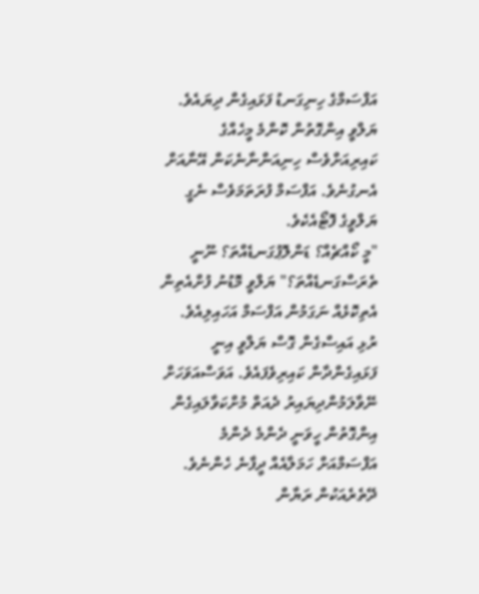އަފްސަމްގެ ހިނިގަނޑު ފަޅައިގެން ދިޔައެވެ. ޔަލްވީ އިންގޮތުން ކޮންމެ މީހެއްގެ ކައިރިއަށްވެސް ހިނިއަންނާނެކަން އޭނާއަށް އެނގުނެވެ. އަފްސަމް ފުރަތަމަވެސް ނެގީ ޔަލްވީގެ ފޮޓޯއެކެވެ.
"މީ ކޯއްޗެއް؟ ޑަންލޮޕުގަނޑެއްތަ؟ ނޫނީ ތެރަސްގަނޑެއްތަ؟" ޔަލްވީ މޮޑުނު ފުށްއެތިން އެތިކޮޅެއް ނަގަމުން އަފްސަމް އަހައިލިއެވެ.
ރުޅި އައިސްގެން ގޮސް ޔަލްވީ އިނީ ފަޅައިގެންދާން ކައިރިވެފައެވެ. އަވަސްއަވަހަށް ނޭވާލަމުންދިޔައިރު ދެއަތް މުށްކަވާލައިގެން އިންގޮތުން ހީވަނީ ދެންމެ ދެންމެ އަފްސަމްއަށް ހަމަލާއެއް ދީފާނެ ހެންނެވެ. ދޭތެރެއަކުން ރަޔާން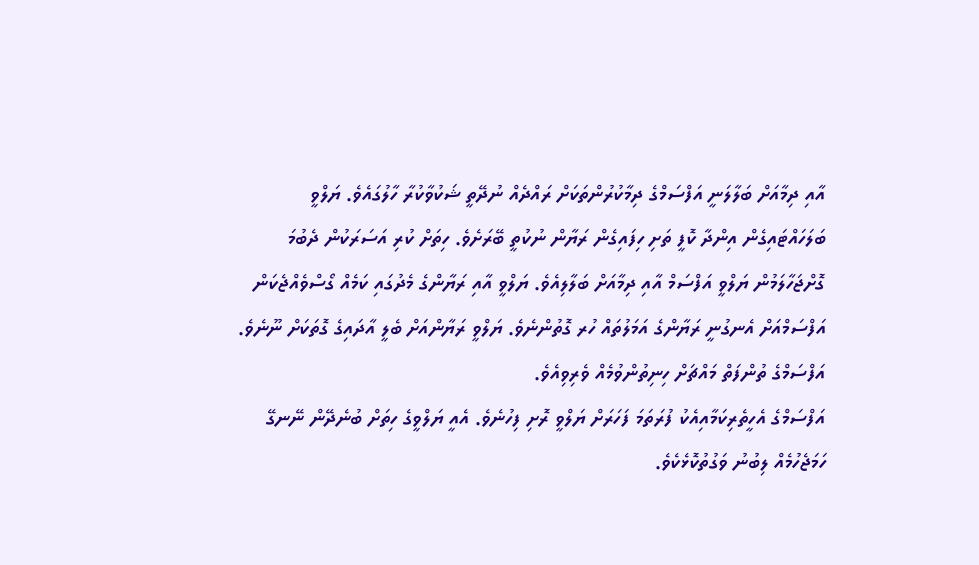އާއި ދިމާއަށް ބަލާލަނީ އަފްސަމްގެ ދިމާކުރުންތަކަށް ރައްދެއް ނުދޭތީ ޝަކުވާކުރާ ހާލުގައެވެ. ޔަލްވީ ބަލަހައްޓައިގެން އިންދާ ކޮފީ ތަށި ހިފައިގެން ރަޔާން ނުކުތީ ބޭރަށެވެ. ހިތަށް ކުރި އަސަރަކުން ދެބުމަ ގޮށްޖަހާލަމުން ޔަލްވީ އަފްސަމް އާއި ދިމާއަށް ބަލާލިއެވެ. ޔަލްވީ އާއި ރަޔާންގެ މެދުގައި ކަމެއް ގޯސްވެއްޖެކަން އަފްސަމްއަށް އެނގުނީ ރަޔާންގެ އަމަލުތައް ހުރ ގޮތުންނެވެ. ޔަލްވީ ރަޔާންއަށް ބެލީ އާދައިގެ ގޮތަކަށް ނޫނެވެ. އަފްސަމްގެ ތުންފަތް މައްޗަށް ހިނިތުންވުމެއް ވެރިވިއެވެ.
އަފްސަމްގެ އެހީތެރިކަމާއިއެކު ފުރަތަމަ ފަހަރަށް ޔަލްވީ ރޮށި ފިހުނެވެ. އެއީ ޔަލްވީގެ ހިތަށް ބުނެދޭން ނޭނގޭ ހަމަޖެހުމެއް ލިބުނު ވަގުތުކޮޅެކެވެ.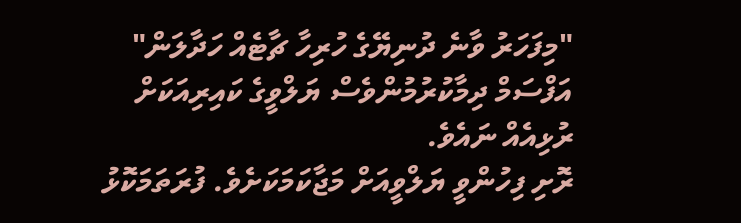"މިފަހަރު ވާނެ ދުނިޔޭގެ ހުރިހާ ޗާޓެއް ހަދާލަން" އަފްސަމް ދިމާކުރުމުންވެސް ޔަލްވީގެ ކައިރިއަކަށް ރުޅިއެއް ނައެވެ.
ރޮށި ފިހުންވީ ޔަލްވީއަށް މަޖާކަމަކަށެވެ. ފުރަތަމަކޮޅު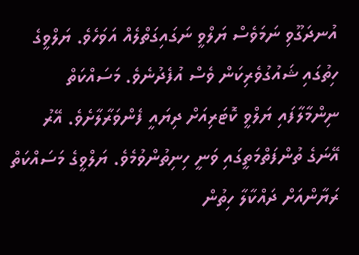އުނދަގޫވި ނަމަވެސް ޔަލްވީ ނަގައިގަތްލެއް އަވަހެވެ. ޔަލްވީގެ ހިތުގައި ޝައުގުވެރިކަން ވެސް އުފެދުނެވެ. މަސައްކަތް ނިންމާލާފައި ޔަލްވީ ކޮޓަރިއަށް ދިޔައީ ފެންވަރާލާށެވެ. އޭރު އޭނަގެ ތުންފަތްމަތީގައި ވަނީ ހިނިތުންވުމެވެ. ޔަލްވީގެ މަސައްކަތް ރަޔާންއަށް ދައްކާލާ ހިތުން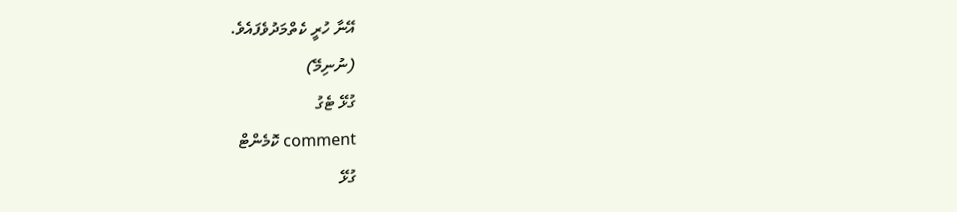އޭނާ ހުރީ ކެތްމަދުވެފައެވެ.
(ނުނިމޭ)
ގުޅޭ ޓެގު
comment ކޮމެންޓް
ގުޅޭ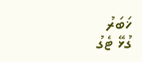ޚަބަރު
ގުޅޭ ޓެގު